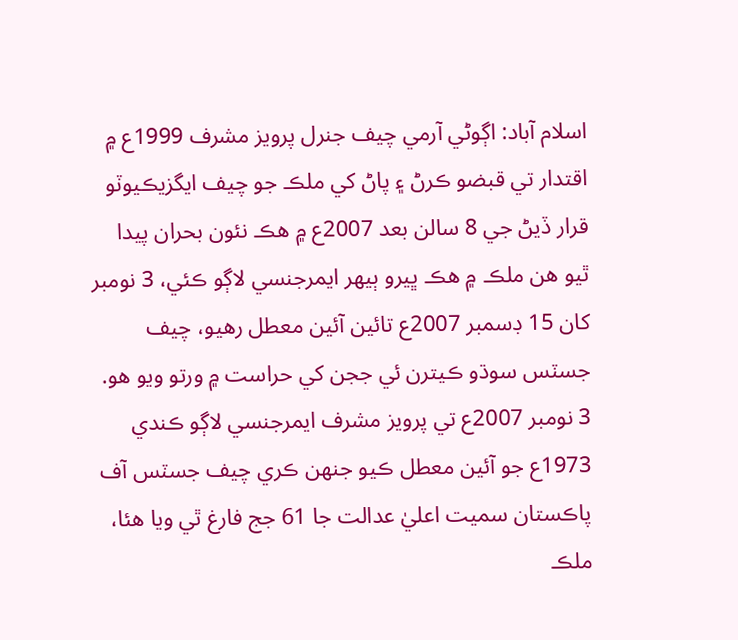اسلام آباد: اڳوڻي آرمي چيف جنرل پرويز مشرف 1999ع ۾ اقتدار تي قبضو ڪرڻ ۽ پاڻ کي ملڪ جو چيف ايگزيڪيوٽو قرار ڏيڻ جي 8 سالن بعد 2007ع ۾ هڪ نئون بحران پيدا ٿيو هن ملڪ ۾ هڪ ڀيرو ٻيهر ايمرجنسي لاڳو ڪئي، 3 نومبر کان 15 ڊسمبر 2007ع تائين آئين معطل رهيو، چيف جسٽس سوڌو ڪيترن ئي ججن کي حراست ۾ ورتو ويو هو. 3 نومبر 2007ع تي پرويز مشرف ايمرجنسي لاڳو ڪندي 1973ع جو آئين معطل ڪيو جنهن ڪري چيف جسٽس آف پاڪستان سميت اعليٰ عدالت جا 61 جج فارغ ٿي ويا هئا، ملڪ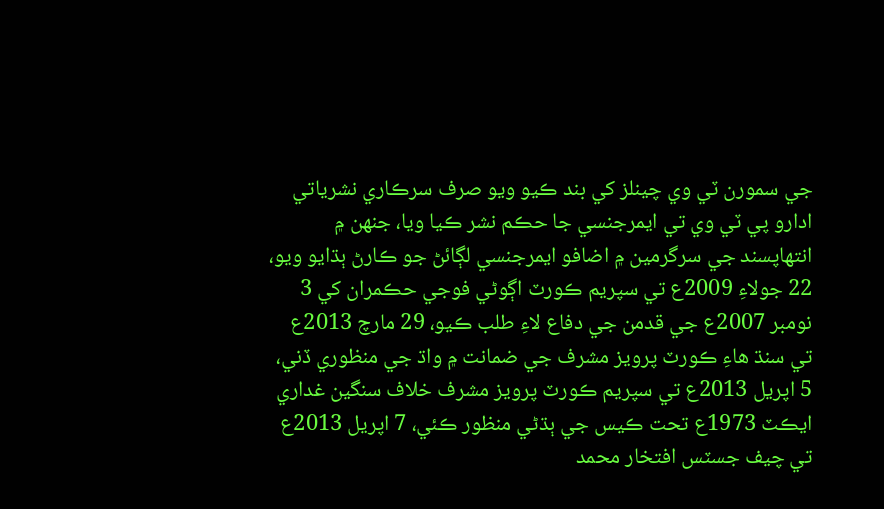جي سمورن ٽي وي چينلز کي بند ڪيو ويو صرف سرڪاري نشرياتي ادارو پي ٽي وي تي ايمرجنسي جا حڪم نشر ڪيا ويا، جنهن ۾ انتهاپسند جي سرگرمين ۾ اضافو ايمرجنسي لڳائڻ جو ڪارڻ ٻڌايو ويو، 22 جولاءِ 2009ع تي سپريم ڪورٽ اڳوڻي فوجي حڪمران کي 3 نومبر 2007ع جي قدمن جي دفاع لاءِ طلب ڪيو، 29 مارچ 2013ع تي سنڌ هاءِ ڪورٽ پرويز مشرف جي ضمانت ۾ واڌ جي منظوري ڏني، 5 اپريل 2013ع تي سپريم ڪورٽ پرويز مشرف خلاف سنگين غداري ايڪٽ 1973ع تحت ڪيس جي ٻڌڻي منظور ڪئي، 7 اپريل 2013ع تي چيف جسٽس افتخار محمد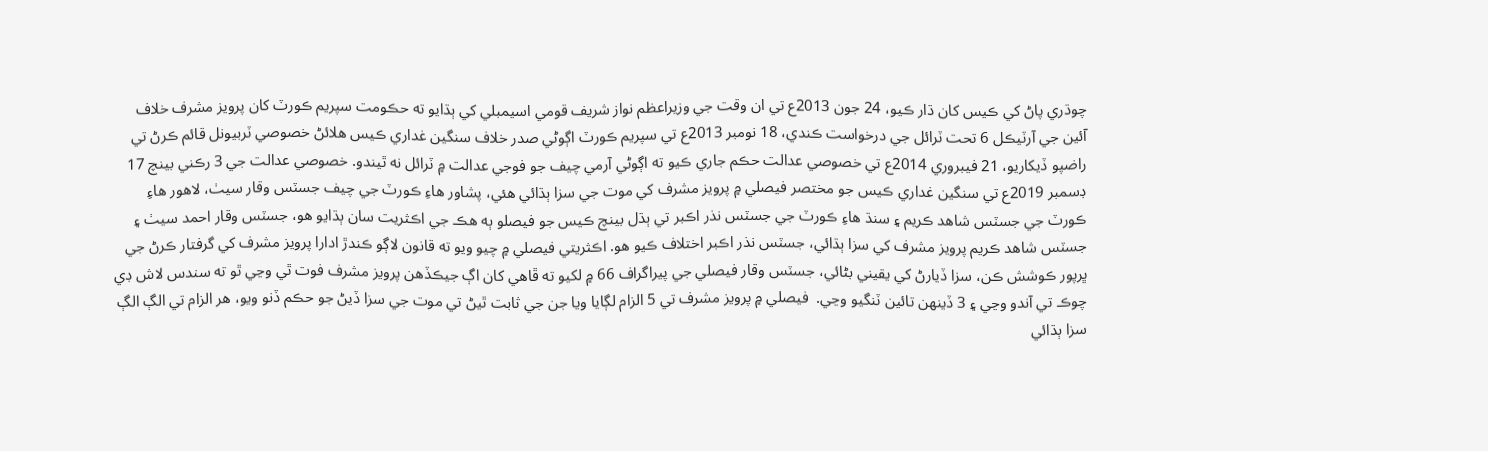چوڌري پاڻ کي ڪيس کان ڌار ڪيو، 24 جون 2013ع تي ان وقت جي وزيراعظم نواز شريف قومي اسيمبلي کي ٻڌايو ته حڪومت سپريم ڪورٽ کان پرويز مشرف خلاف آئين جي آرٽيڪل 6 تحت ٽرائل جي درخواست ڪندي، 18 نومبر 2013ع تي سپريم ڪورٽ اڳوڻي صدر خلاف سنگين غداري ڪيس هلائڻ خصوصي ٽربيونل قائم ڪرڻ تي راضپو ڏيکاريو، 21 فيبروري 2014ع تي خصوصي عدالت حڪم جاري ڪيو ته اڳوڻي آرمي چيف جو فوجي عدالت ۾ ٽرائل نه ٿيندو. خصوصي عدالت جي 3 رڪني بينچ 17 ڊسمبر 2019ع تي سنگين غداري ڪيس جو مختصر فيصلي ۾ پرويز مشرف کي موت جي سزا ٻڌائي هئي، پشاور هاءِ ڪورٽ جي چيف جسٽس وقار سيٺ، لاهور هاءِ ڪورٽ جي جسٽس شاهد ڪريم ۽ سنڌ هاءِ ڪورٽ جي جسٽس نذر اڪبر تي ٻڌل بينچ ڪيس جو فيصلو ٻه هڪ جي اڪثريت سان ٻڌايو هو، جسٽس وقار احمد سيٺ ۽ جسٽس شاهد ڪريم پرويز مشرف کي سزا ٻڌائي، جسٽس نذر اڪبر اختلاف ڪيو هو. اڪثريتي فيصلي ۾ چيو ويو ته قانون لاڳو ڪندڙ ادارا پرويز مشرف کي گرفتار ڪرڻ جي ڀرپور ڪوشش ڪن، سزا ڏيارڻ کي يقيني بڻائي، جسٽس وقار فيصلي جي پيراگراف 66 ۾ لکيو ته ڦاهي کان اڳ جيڪڏهن پرويز مشرف فوت ٿي وڃي ٿو ته سندس لاش ڊي چوڪ تي آندو وڃي ۽ 3 ڏينهن تائين ٽنگيو وڃي.  فيصلي ۾ پرويز مشرف تي 5 الزام لڳايا ويا جن جي ثابت ٿيڻ تي موت جي سزا ڏيڻ جو حڪم ڏنو ويو، هر الزام تي الڳ الڳ سزا ٻڌائي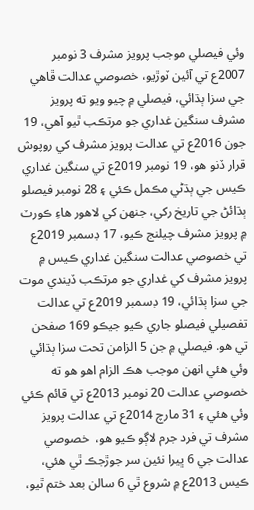وئي فيصلي موجب پرويز مشرف 3 نومبر 2007ع تي آئين ٽوڙيو، خصوصي عدالت ڦاهي جي سزا ٻڌائي، فيصلي ۾ چيو ويو ته پرويز مشرف سنگين غداري جو مرتڪب ٿيو آهي، 19 جون 2016ع تي عدالت پرويز مشرف کي روپوش قرار ڏنو هو، 19 نومبر 2019ع تي سنگين غداري ڪيس جي ٻڌڻي مڪمل ڪئي ۽ 28 نومبر فيصلو ٻڌائڻ جي تاريخ رکي، جنهن کي لاهور هاءِ ڪورٽ ۾ پرويز مشرف چيلنج ڪيو، 17 ڊسمبر 2019ع تي خصوصي عدالت سنگين غداري ڪيس ۾ پرويز مشرف کي غداري جو مرتڪب ڏيندي موت جي سزا ٻڌائي، 19 ڊسمبر 2019ع تي عدالت تفصيلي فيصلو جاري ڪيو جيڪو 169 صفحن تي هو. فيصلي ۾ جن 5 الزامن تحت سزا ٻڌائي وئي هئي انهن موجب هڪ الزام اهو هو ته خصوصي عدالت 20 نومبر 2013ع تي قائم ڪئي وئي هئي ۽ 31 مارچ 2014ع تي عدالت پرويز مشرف تي فرد جرم لاڳو ڪيو هو،  خصوصي عدالت جي 6 ڀيرا نئين سر جوڙجڪ ٿي هئي، ڪيس 2013ع ۾ شروع ٿي 6 سالن بعد ختم ٿيو،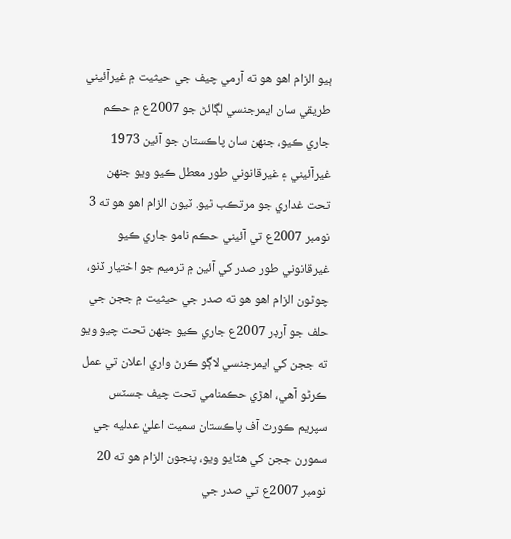ٻيو الزام اهو هو ته آرمي چيف جي حيثيت ۾ غيرآئيني طريقي سان ايمرجنسي لڳائڻ جو 2007ع ۾ حڪم جاري ڪيو، جنهن سان پاڪستان جو آئين 1973 غيرآئيني ۽ غيرقانوني طور معطل ڪيو ويو جنهن تحت غداري جو مرتڪب ٿيو. ٽيون الزام اهو هو ته 3 نومبر 2007ع تي آئيني حڪم نامو جاري ڪيو غيرقانوني طور صدر کي آئين ۾ ترميم جو اختيار ڏنو، چوٿون الزام اهو هو ته صدر جي حيثيت ۾ ججن جي حلف جو آرڊر 2007ع جاري ڪيو جنهن تحت چيو ويو ته ججن کي ايمرجنسي لاڳو ڪرڻ واري اعلان تي عمل ڪرڻو آهي، اهڙي حڪمنامي تحت چيف جسٽس سپريم ڪورٽ آف پاڪستان سميت اعليٰ عدليه جي سمورن ججن کي هٽايو ويو، پنجون الزام هو ته 20 نومبر 2007ع تي صدر جي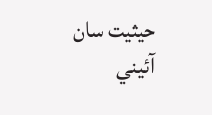حيثيت سان آئيني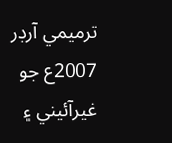ترميمي آرڊر 2007ع جو غيرآئيني ۽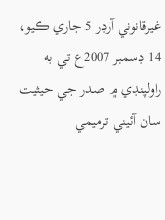غيرقانوني آرڊر 5 جاري ڪيو، 14 ڊسمبر 2007ع تي به راولپنڊي ۾ صدر جي حيثيت سان آئيني ترميمي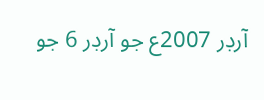آرڊر 2007ع جو آرڊر 6 جو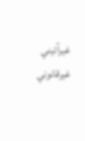غيرآئيني غيرقانوني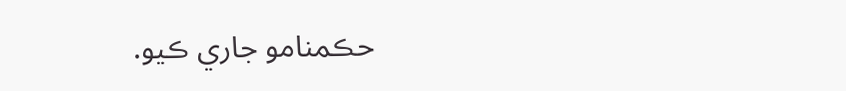حڪمنامو جاري ڪيو.